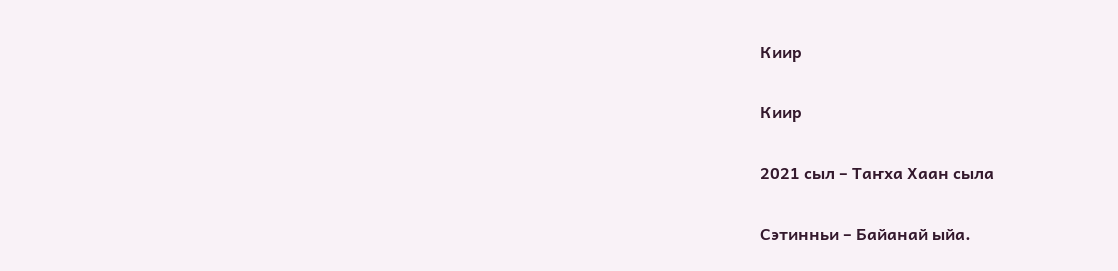Киир

Киир

2021 сыл – Таҥха Хаан сыла

Сэтинньи – Байанай ыйа.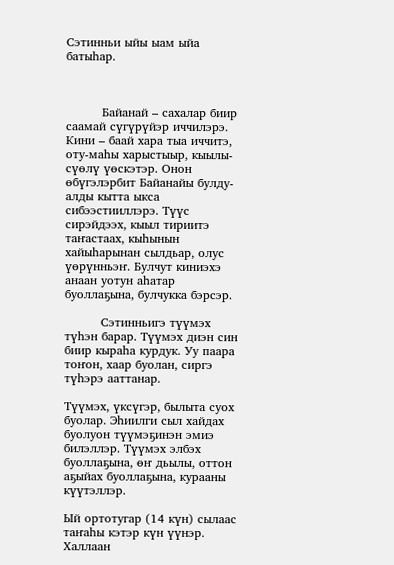Сэтинньи ыйы ыам ыйа батыһар.



         Байанай – сахалар биир саамай сүгүрүйэр иччилэрэ. Кини – баай хара тыа иччитэ, оту-маһы харыстыыр, кыылы-сүөлү үөскэтэр. Онон өбүгэлэрбит Байанайы булду-алды кытта ыкса сибээстииллэрэ. Түүс сирэйдээх, кыыл тириитэ таҥастаах, кыһынын хайыһарынан сылдьар, олус үөрүнньэҥ. Булчут киниэхэ анаан уотун аһатар буоллаҕына, булчукка бэрсэр.

         Сэтинньигэ түүмэх түһэн барар. Түүмэх диэн син биир кыраһа курдук. Уу паара тоҥон, хаар буолан, сиргэ түһэрэ ааттанар.

Түүмэх, үксүгэр, былыта суох буолар. Эһиилги сыл хайдах буолуон түүмэҕинэн эмиэ билэллэр. Түүмэх элбэх буоллаҕына, өҥ дьылы, оттон аҕыйах буоллаҕына, курааны күүтэллэр.

Ый ортотугар (14 күн) сылаас таҥаһы кэтэр күн үүнэр. Халлаан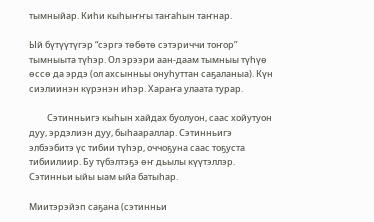тымныйар. Киһи кыһыҥҥы таҥаһын таҥнар.

Ый бүтүүтүгэр “сэргэ төбөтө сэтэриччи тоҥор” тымныыта түһэр. Ол эрээри аан-даам тымныы түһүө өссө да эрдэ (ол ахсынньы онуһуттан саҕаланыа). Күн сиэлиинэн күрэнэн иһэр. Хараҥа улаата турар.

         Сэтинньигэ кыһын хайдах буолуон, саас хойутуон дуу, эрдэлиэн дуу, быһаараллар. Сэтинньигэ элбээбитэ үс тибии түһэр, оччоҕуна саас тоҕуста тибиилиир. Бу түбэлтэҕэ өҥ дьылы күүтэллэр. Сэтинньи ыйы ыам ыйа батыһар.

Миитэрэйэп саҕана (сэтинньи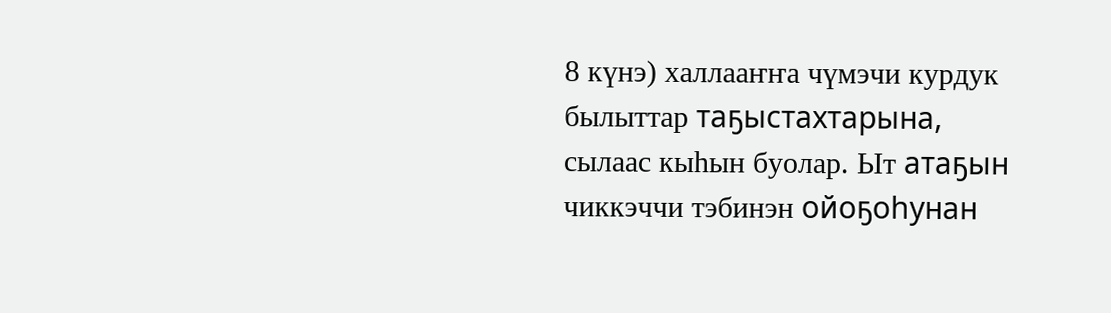8 күнэ) халлааҥҥа чүмэчи курдук былыттар таҕыстахтарына, сылаас кыһын буолар. Ыт атаҕын чиккэччи тэбинэн ойоҕоһунан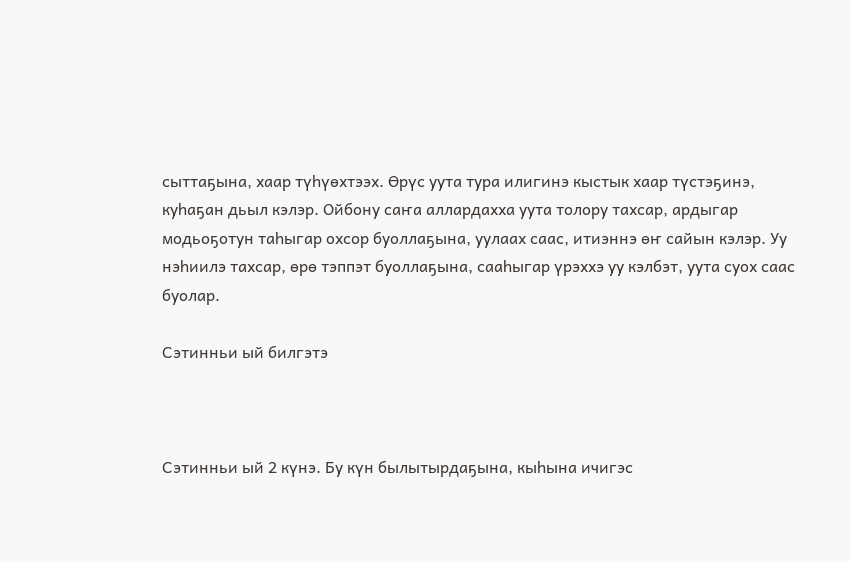сыттаҕына, хаар түһүөхтээх. Өрүс уута тура илигинэ кыстык хаар түстэҕинэ, куһаҕан дьыл кэлэр. Ойбону саҥа аллардахха уута толору тахсар, ардыгар модьоҕотун таһыгар охсор буоллаҕына, уулаах саас, итиэннэ өҥ сайын кэлэр. Уу нэһиилэ тахсар, өрө тэппэт буоллаҕына, сааһыгар үрэххэ уу кэлбэт, уута суох саас буолар.

Сэтинньи ый билгэтэ



Сэтинньи ый 2 күнэ. Бу күн былытырдаҕына, кыһына ичигэс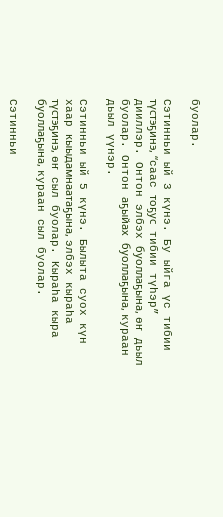буолар.

Сэтинньи ый 3 күнэ. Бу ыйга үс тибии түстэҕинэ, “саас тоҕус тибии түһэр” дииллэр. Онтон элбэх буоллаҕына, өҥ дьыл буолар. Онтон аҕыйах буоллаҕына, кураан дьыл үүнэр.

Сэтинньи ый 5 күнэ. Былыта суох күн хаар кыыдамнаатаҕына, элбэх кыраһа түстэҕинэ, өҥ сыл буолар. Кыраһа кыра буоллаҕына, кураан сыл буолар.

Сэтинньи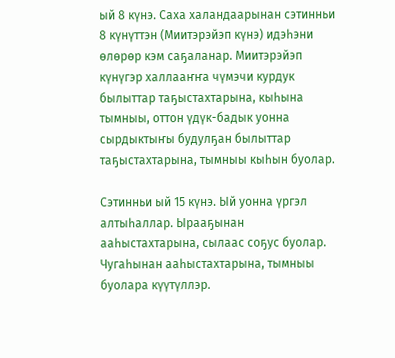ый 8 күнэ. Саха халандаарынан сэтинньи 8 күнүттэн (Миитэрэйэп күнэ) идэһэни өлөрөр кэм саҕаланар. Миитэрэйэп күнүгэр халлааҥҥа чүмэчи курдук былыттар таҕыстахтарына, кыһына тымныы, оттон үдүк-бадык уонна сырдыктыҥы будулҕан былыттар таҕыстахтарына, тымныы кыһын буолар.

Сэтинньи ый 15 күнэ. Ый уонна үргэл алтыһаллар. Ырааҕынан ааһыстахтарына, сылаас соҕус буолар. Чугаһынан ааһыстахтарына, тымныы буолара күүтүллэр.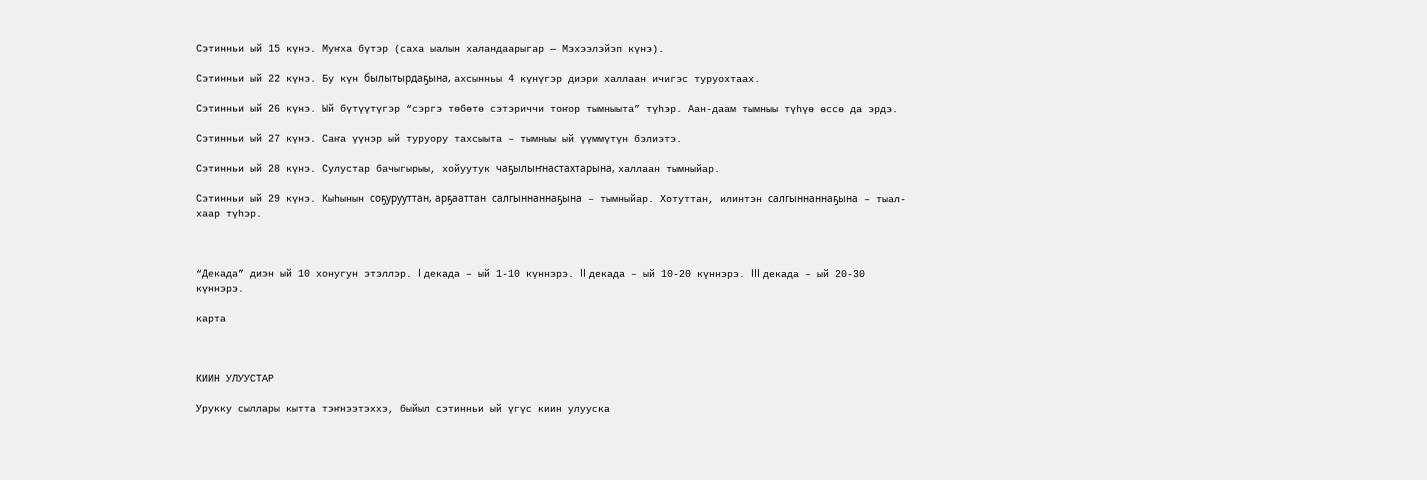Сэтинньи ый 15 күнэ. Муҥха бүтэр (саха ыалын халандаарыгар — Мэхээлэйэп күнэ).

Сэтинньи ый 22 күнэ. Бу күн былытырдаҕына, ахсынньы 4 күнүгэр диэри халлаан ичигэс туруохтаах.

Сэтинньи ый 26 күнэ. Ый бүтүүтүгэр “сэргэ төбөтө сэтэриччи тоҥор тымныыта” түһэр. Аан-даам тымныы түһүө өссө да эрдэ.

Сэтинньи ый 27 күнэ. Саҥа үүнэр ый туруору тахсыыта – тымныы ый үүммүтүн бэлиэтэ.

Сэтинньи ый 28 күнэ. Сулустар бачыгырыы, хойуутук чаҕылыҥнастахтарына, халлаан тымныйар.

Сэтинньи ый 29 күнэ. Кыһынын соҕурууттан, арҕааттан салгыннаннаҕына – тымныйар. Хотуттан, илинтэн салгыннаннаҕына – тыал-хаар түһэр.



“Декада” диэн ый 10 хонугун этэллэр. I декада – ый 1-10 күннэрэ. II декада – ый 10-20 күннэрэ. III декада – ый 20-30 күннэрэ.

карта



КИИН УЛУУСТАР

Урукку сыллары кытта тэҥнээтэххэ, быйыл сэтинньи ый үгүс киин улууска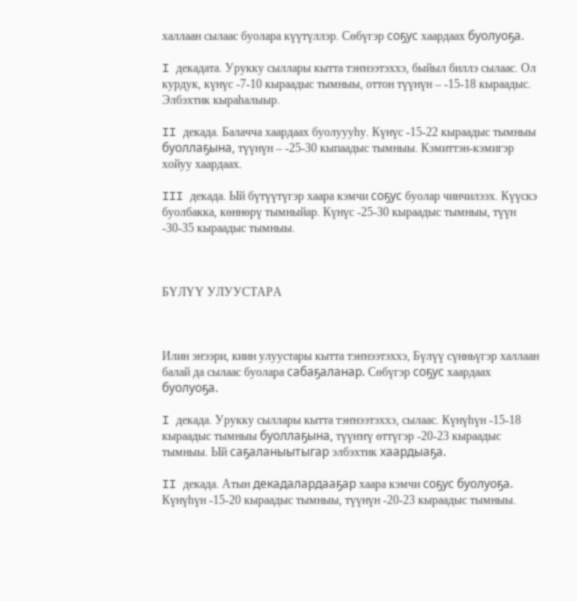халлаан сылаас буолара күүтүллэр. Сөбүгэр соҕус хаардаах буолуоҕа.

I декадата. Урукку сыллары кытта тэҥнээтэххэ, быйыл биллэ сылаас. Ол курдук, күнүс -7-10 кыраадыс тымныы, оттон түүнүн – -15-18 кыраадыс. Элбэхтик кыраһалыыр.

II декада. Балачча хаардаах буолуууһу. Күнүс -15-22 кыраадыс тымныы буоллаҕына, түүнүн – -25-30 кыпаадыс тымныы. Кэмиттэн-кэмигэр хойуу хаардаах.

III декада. Ый бүтүүтүгэр хаара кэмчи соҕус буолар чинчилээх. Күүскэ буолбакка, көннөрү тымныйар. Күнүс -25-30 кыраадыс тымныы, түүн -30-35 кыраадыс тымныы.



БҮЛҮҮ УЛУУСТАРА



Илин эҥээри, киин улуустары кытта тэҥнээтэххэ, Бүлүү сүнньүгэр халлаан балай да сылаас буолара сабаҕаланар. Сөбүгэр соҕус хаардаах буолуоҕа.

I декада. Урукку сыллары кытта тэҥнээтэххэ, сылаас. Күнүһүн -15-18 кыраадыс тымныы буоллаҕына, түүҥҥү өттүгэр -20-23 кыраадыс тымныы. Ый саҕаланыытыгар элбэхтик хаардыаҕа.

II декада. Атын декадалардааҕар хаара кэмчи соҕус буолуоҕа. Күнүһүн -15-20 кыраадыс тымныы, түүнүн -20-23 кыраадыс тымныы.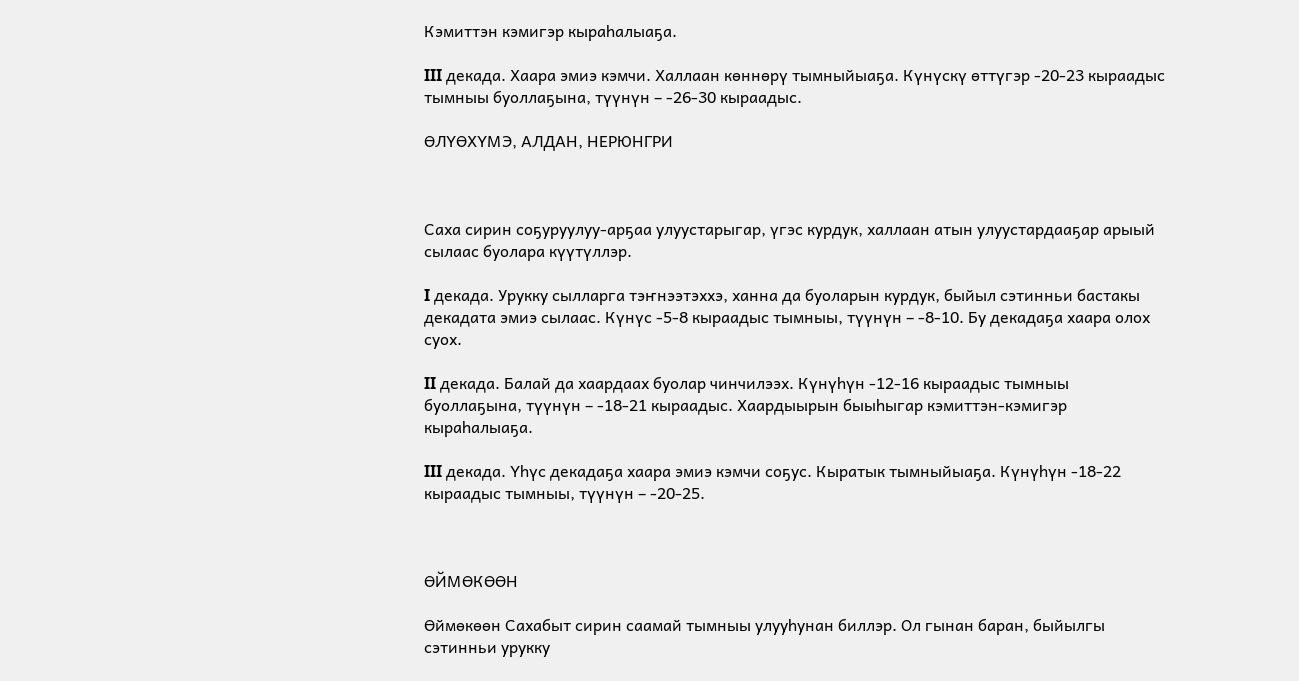Кэмиттэн кэмигэр кыраһалыаҕа.

III декада. Хаара эмиэ кэмчи. Халлаан көннөрү тымныйыаҕа. Күнүскү өттүгэр -20-23 кыраадыс тымныы буоллаҕына, түүнүн – -26-30 кыраадыс.

ӨЛҮӨХҮМЭ, АЛДАН, НЕРЮНГРИ



Саха сирин соҕуруулуу-арҕаа улуустарыгар, үгэс курдук, халлаан атын улуустардааҕар арыый сылаас буолара күүтүллэр.

I декада. Урукку сылларга тэҥнээтэххэ, ханна да буоларын курдук, быйыл сэтинньи бастакы декадата эмиэ сылаас. Күнүс -5-8 кыраадыс тымныы, түүнүн – -8-10. Бу декадаҕа хаара олох суох.

II декада. Балай да хаардаах буолар чинчилээх. Күнүһүн -12-16 кыраадыс тымныы буоллаҕына, түүнүн – -18-21 кыраадыс. Хаардыырын быыһыгар кэмиттэн-кэмигэр кыраһалыаҕа.

III декада. Үһүс декадаҕа хаара эмиэ кэмчи соҕус. Кыратык тымныйыаҕа. Күнүһүн -18-22 кыраадыс тымныы, түүнүн – -20-25.



ӨЙМӨКӨӨН

Өймөкөөн Сахабыт сирин саамай тымныы улууһунан биллэр. Ол гынан баран, быйылгы сэтинньи урукку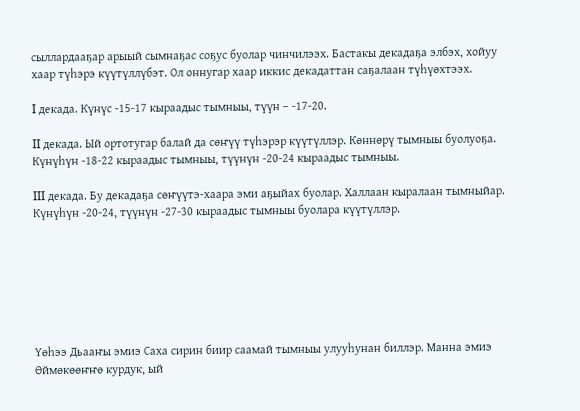сыллардааҕар арыый сымнаҕас соҕус буолар чинчилээх. Бастакы декадаҕа элбэх, хойуу хаар түһэрэ күүтүллүбэт. Ол оннугар хаар иккис декадаттан саҕалаан түһүөхтээх.

I декада. Күнүс -15-17 кыраадыс тымныы, түүн – -17-20.

II декада. Ый ортотугар балай да сөҥүү түһэрэр күүтүллэр. Көннөрү тымныы буолуоҕа. Күнүһүн -18-22 кыраадыс тымныы, түүнүн -20-24 кыраадыс тымныы.

III декада. Бу декадаҕа сөҥүүтэ-хаара эми аҕыйах буолар. Халлаан кыралаан тымныйар. Күнүһүн -20-24, түүнүн -27-30 кыраадыс тымныы буолара күүтүллэр.







Үөһээ Дьааҥы эмиэ Саха сирин биир саамай тымныы улууһунан биллэр. Манна эмиэ Өймөкөөҥҥө курдук, ый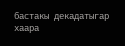бастакы декадатыгар хаара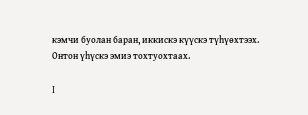кэмчи буолан баран, иккискэ күүскэ түһүөхтээх. Онтон үһүскэ эмиэ тохтуохтаах.

I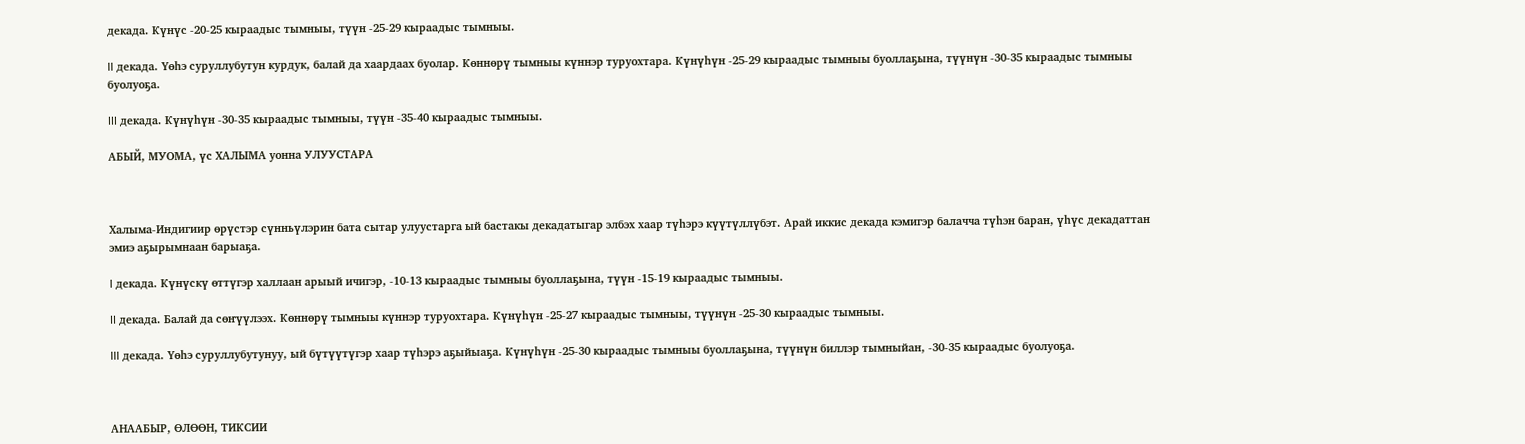декада. Күнүс -20-25 кыраадыс тымныы, түүн -25-29 кыраадыс тымныы.

II декада. Үөһэ суруллубутун курдук, балай да хаардаах буолар. Көннөрү тымныы күннэр туруохтара. Күнүһүн -25-29 кыраадыс тымныы буоллаҕына, түүнүн -30-35 кыраадыс тымныы буолуоҕа.

III декада. Күнүһүн -30-35 кыраадыс тымныы, түүн -35-40 кыраадыс тымныы.

АБЫЙ, МУОМА, үс ХАЛЫМА уонна УЛУУСТАРА



Халыма-Индигиир өрүстэр сүнньүлэрин бата сытар улуустарга ый бастакы декадатыгар элбэх хаар түһэрэ күүтүллүбэт. Арай иккис декада кэмигэр балачча түһэн баран, үһүс декадаттан эмиэ аҕырымнаан барыаҕа.

I декада. Күнүскү өттүгэр халлаан арыый ичигэр, -10-13 кыраадыс тымныы буоллаҕына, түүн -15-19 кыраадыс тымныы.

II декада. Балай да сөҥүүлээх. Көннөрү тымныы күннэр туруохтара. Күнүһүн -25-27 кыраадыс тымныы, түүнүн -25-30 кыраадыс тымныы.

III декада. Үөһэ суруллубутунуу, ый бүтүүтүгэр хаар түһэрэ аҕыйыаҕа. Күнүһүн -25-30 кыраадыс тымныы буоллаҕына, түүнүн биллэр тымныйан, -30-35 кыраадыс буолуоҕа.



АНААБЫР, ӨЛӨӨН, ТИКСИИ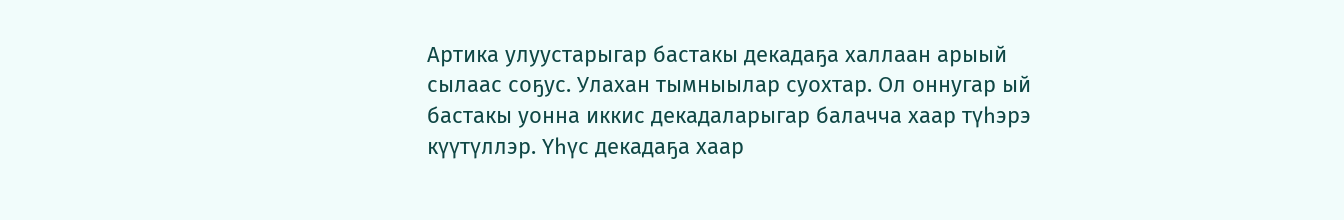Артика улуустарыгар бастакы декадаҕа халлаан арыый сылаас соҕус. Улахан тымныылар суохтар. Ол оннугар ый бастакы уонна иккис декадаларыгар балачча хаар түһэрэ күүтүллэр. Үһүс декадаҕа хаар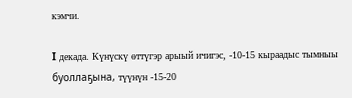кэмчи.

I декада. Күнүскү өттүгэр арыый ичигэс, -10-15 кыраадыс тымныы буоллаҕына, түүнүн -15-20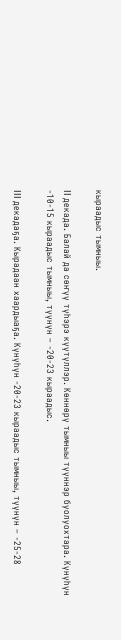кыраадыс тымныы.

II декада. Балай да сөҥүү түһэрэ күүтүллэр. Көннөрү тымныы түүннэр буолуохтара. Күнүһүн -10-15 кыраадыс тымныы, түүнүн – -20-23 кыраадыс.

III декадаҕа. Кырадаан хаардыаҕа. Күнүһүн -20-23 кыраадыс тымныы, түүнүн – -25-28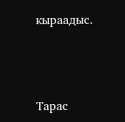кыраадыс.



Тарас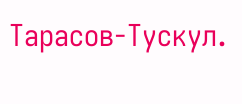Тарасов-Тускул.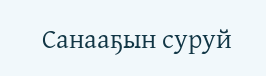Санааҕын суруй